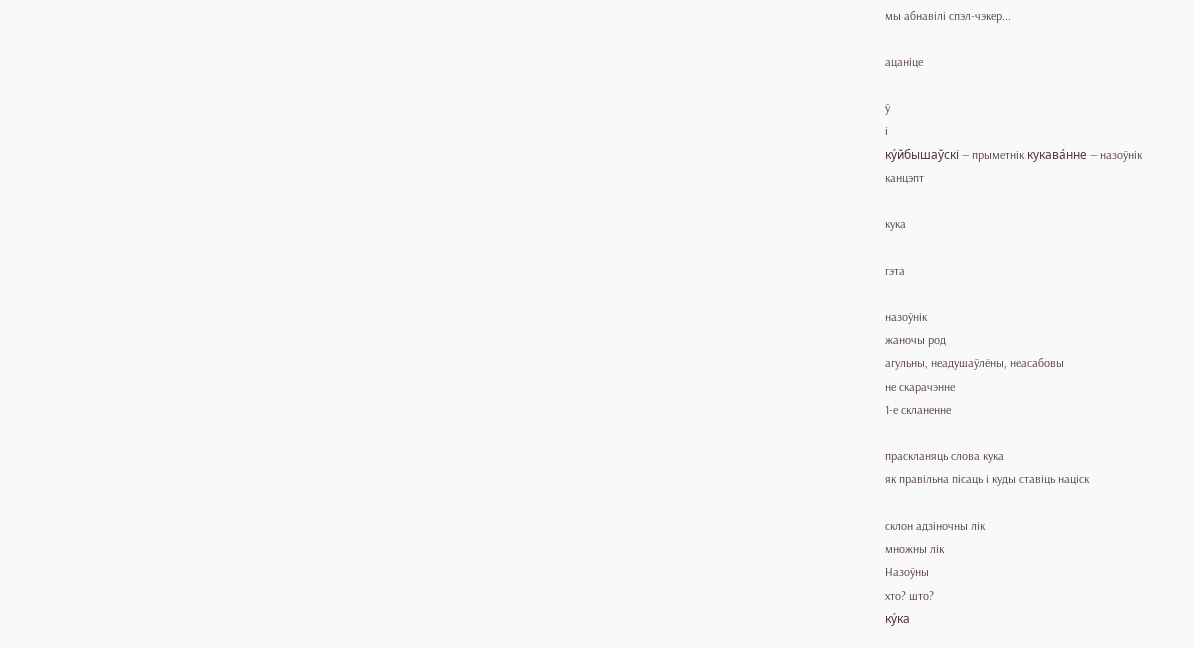мы абнавілі спэл-чэкер...

ацаніце

ў
і
ку́йбышаўскі — прыметнік кукава́нне — назоўнік
канцэпт

кука

гэта

назоўнік
жаночы род
агульны, неадушаўлёны, неасабовы
не скарачэнне
1-е скланенне

праскланяць слова кука
як правільна пісаць і куды ставіць націск

склон адзіночны лік
множны лік
Назоўны
хто? што?
ку́ка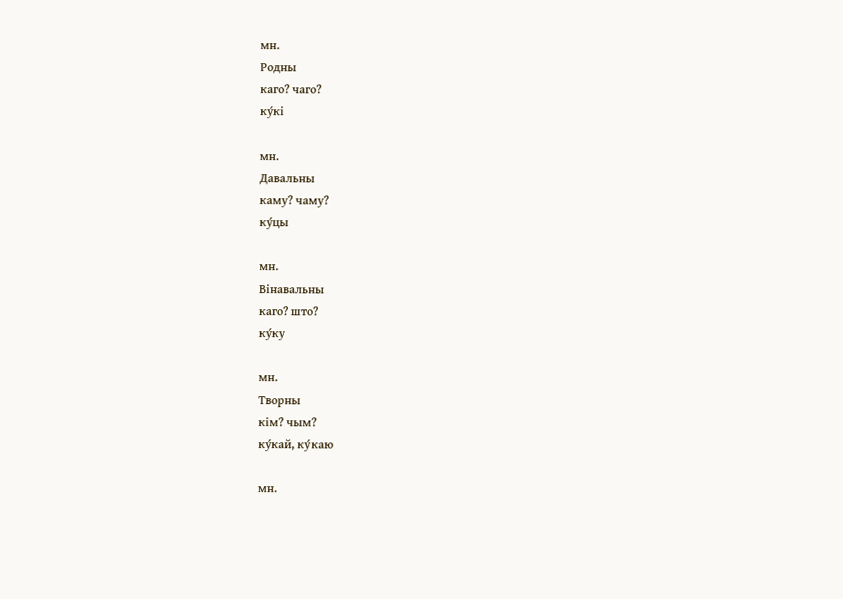мн.
Родны
каго? чаго?
ку́кі

мн.
Давальны
каму? чаму?
ку́цы

мн.
Вінавальны
каго? што?
ку́ку

мн.
Творны
кім? чым?
ку́кай, ку́каю

мн.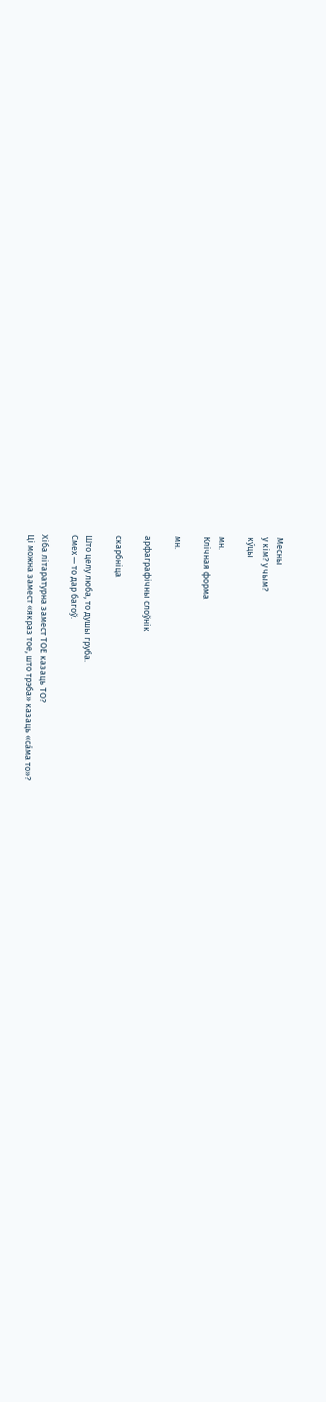Месны
у кім? у чым?
ку́цы

мн.
Клічная форма

мн.

арфаграфічны слоўнік

скарбніца

Што целу люба, то душы груба.
Смех — то дар багоў.

Хіба літаратурна замест ТОЕ казаць ТО?
Ці можна замест «якраз тое, што трэба» казаць «са́ма то»?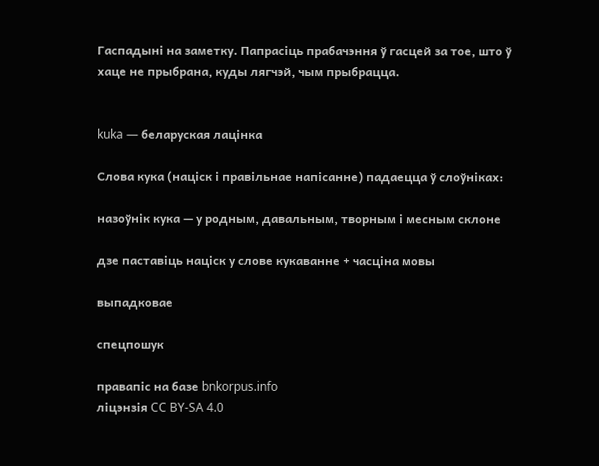Гаспадыні на заметку. Папрасіць прабачэння ў гасцей за тое, што ў хаце не прыбрана, куды лягчэй, чым прыбрацца.


kuka — беларуская лацінка

Слова кука (націск і правільнае напісанне) падаецца ў слоўніках:

назоўнік кука — у родным, давальным, творным і месным склоне

дзе паставіць націск у слове кукаванне + часціна мовы

выпадковае

спецпошук

правапіс на базе bnkorpus.info
ліцэнзія CC BY-SA 4.0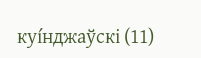куі́нджаўскі (11)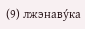(9) лжэнаву́ка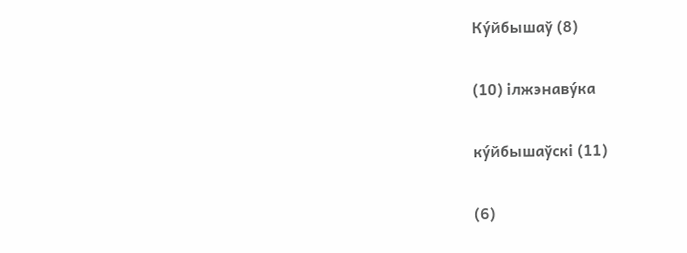Ку́йбышаў (8)

(10) ілжэнаву́ка

ку́йбышаўскі (11)

(6)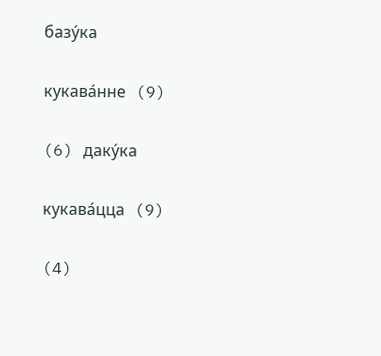базу́ка

кукава́нне (9)

(6) даку́ка

кукава́цца (9)

(4)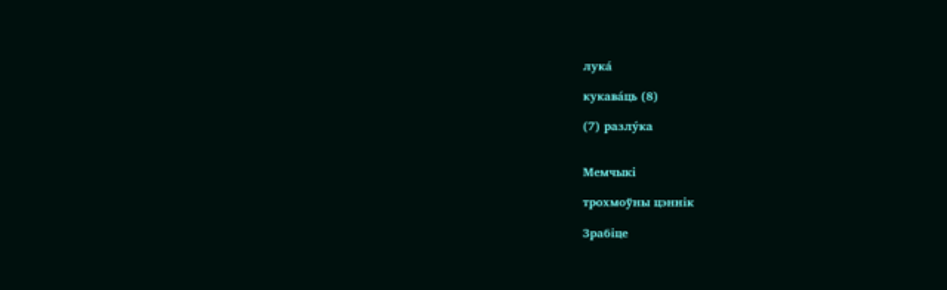лука́

кукава́ць (8)

(7) разлу́ка


Мемчыкі

трохмоўны цэннік

Зрабіце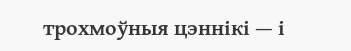трохмоўныя цэннікі — і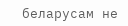беларусам не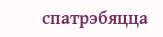спатрэбяцца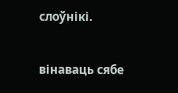слоўнікі.

вінаваць сябе